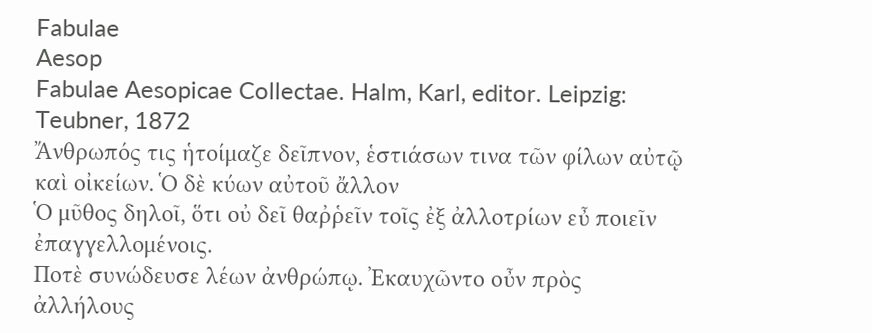Fabulae
Aesop
Fabulae Aesopicae Collectae. Halm, Karl, editor. Leipzig: Teubner, 1872
Ἄνθρωπός τις ἡτοίμαζε δεῖπνον, ἑστιάσων τινα τῶν φίλων αὐτῷ καὶ οἰκείων. Ὁ δὲ κύων αὐτοῦ ἄλλον
Ὁ μῦθος δηλοῖ, ὅτι οὐ δεῖ θαῤῥεῖν τοῖς ἐξ ἀλλοτρίων εὖ ποιεῖν ἐπαγγελλομένοις.
Ποτὲ συνώδευσε λέων ἀνθρώπῳ. Ἐκαυχῶντο οὖν πρὸς ἀλλήλους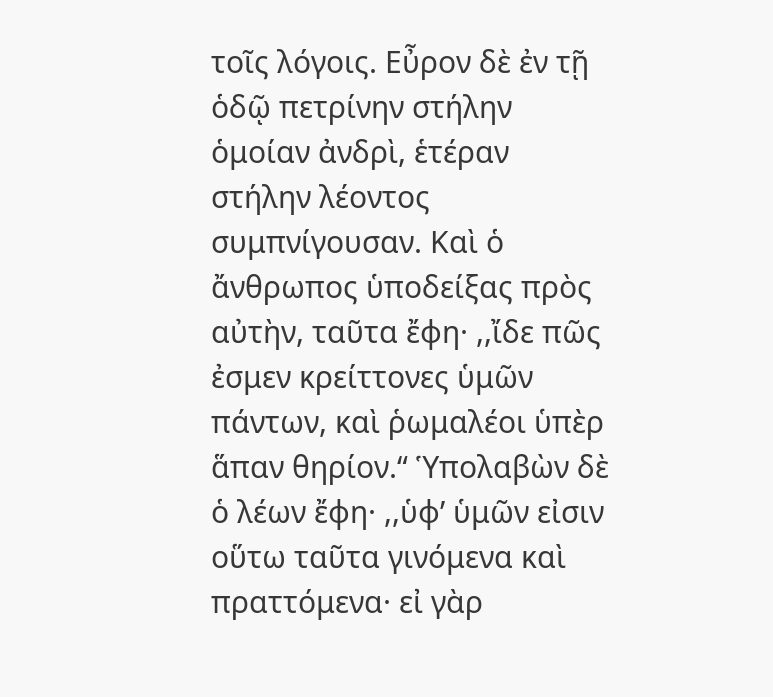τοῖς λόγοις. Εὖρον δὲ ἐν τῇ ὁδῷ πετρίνην στήλην ὁμοίαν ἀνδρὶ, ἑτέραν στήλην λέοντος συμπνίγουσαν. Καὶ ὁ ἄνθρωπος ὑποδείξας πρὸς αὐτὴν, ταῦτα ἔφη· ,,ἴδε πῶς ἐσμεν κρείττονες ὑμῶν πάντων, καὶ ῥωμαλέοι ὑπὲρ ἅπαν θηρίον.“ Ὑπολαβὼν δὲ ὁ λέων ἔφη· ,,ὑφʼ ὑμῶν εἰσιν οὕτω ταῦτα γινόμενα καὶ πραττόμενα· εἰ γὰρ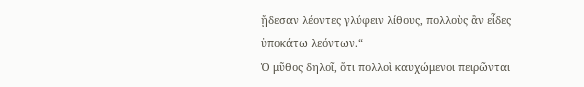ᾔδεσαν λέοντες γλύφειν λίθους, πολλοὺς ἂν εἶδες ὑποκάτω λεόντων.“
Ὁ μῦθος δηλοῖ, ὅτι πολλοὶ καυχώμενοι πειρῶνται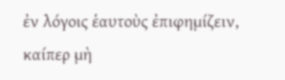ἐν λόγοις ἑαυτοὺς ἐπιφημίζειν, καίπερ μὴ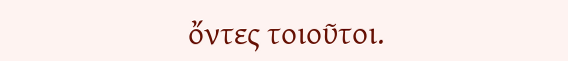ὄντες τοιοῦτοι.